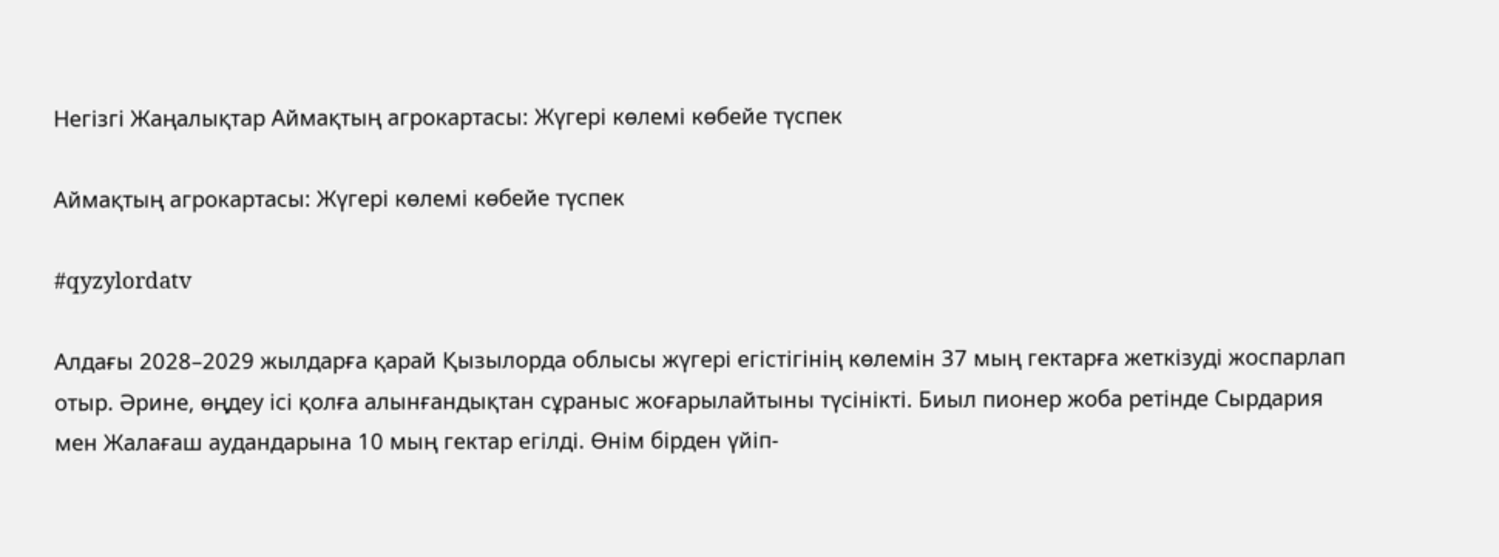Негізгі Жаңалықтар Аймақтың агрокартасы: Жүгері көлемі көбейе түспек

Аймақтың агрокартасы: Жүгері көлемі көбейе түспек

#qyzylordatv

Алдағы 2028–2029 жылдарға қарай Қызылорда облысы жүгері егістігінің көлемін 37 мың гектарға жеткізуді жоспарлап отыр. Әрине, өңдеу ісі қолға алынғандықтан сұраныс жоғарылайтыны түсінікті. Биыл пионер жоба ретінде Сырдария мен Жалағаш аудандарына 10 мың гектар егілді. Өнім бірден үйіп-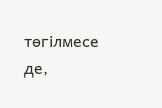төгілмесе де,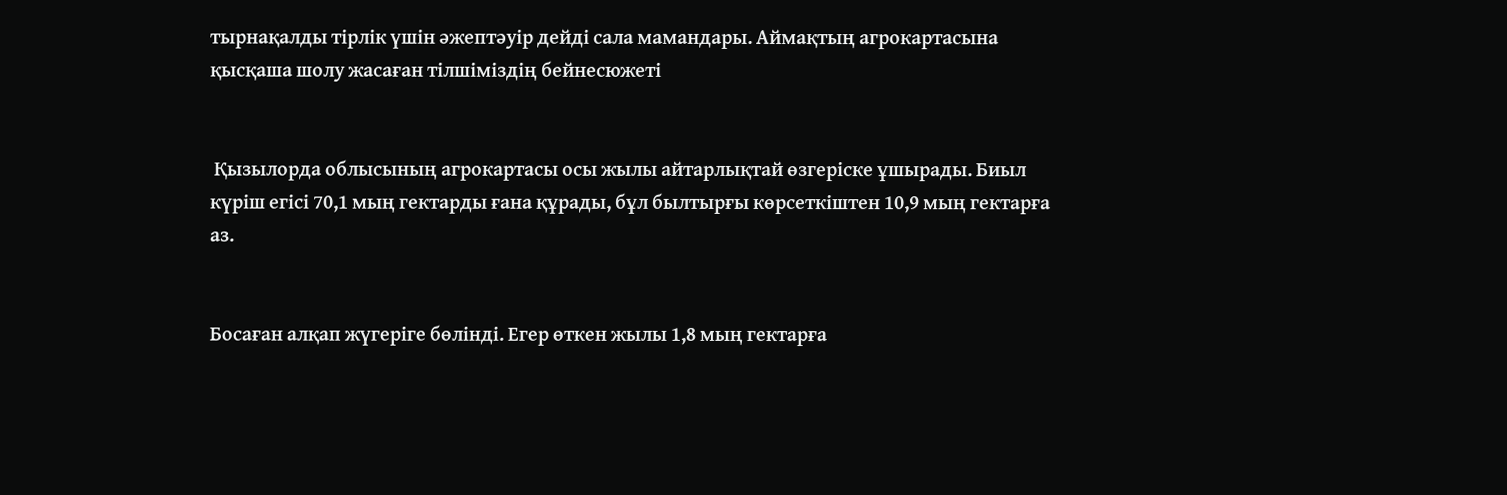тырнақалды тірлік үшін әжептәуір дейді сала мамандары. Аймақтың агрокартасына қысқаша шолу жасаған тілшіміздің бейнесюжеті


 Қызылорда облысының агрокартасы осы жылы айтарлықтай өзгеріске ұшырады. Биыл күріш егісі 70,1 мың гектарды ғана құрады, бұл былтырғы көрсеткіштен 10,9 мың гектарға аз.


Босаған алқап жүгеріге бөлінді. Егер өткен жылы 1,8 мың гектарға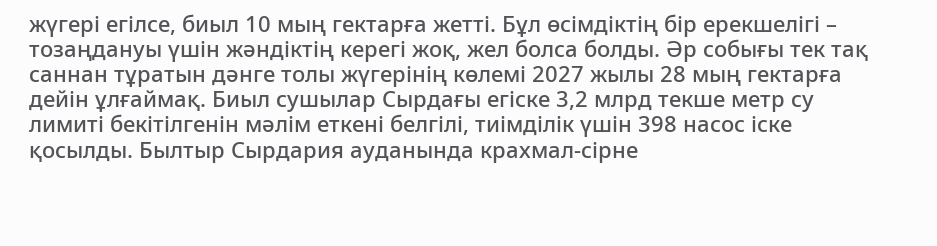жүгері егілсе, биыл 10 мың гектарға жетті. Бұл өсімдіктің бір ерекшелігі – тозаңдануы үшін жәндіктің керегі жоқ, жел болса болды. Әр собығы тек тақ саннан тұратын дәнге толы жүгерінің көлемі 2027 жылы 28 мың гектарға дейін ұлғаймақ. Биыл сушылар Сырдағы егіске 3,2 млрд текше метр су лимиті бекітілгенін мәлім еткені белгілі, тиімділік үшін 398 насос іске қосылды. Былтыр Сырдария ауданында крахмал-сірне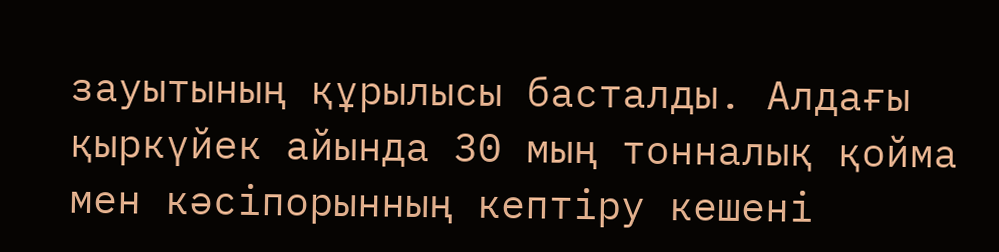зауытының құрылысы басталды. Алдағы қыркүйек айында 30 мың тонналық қойма мен кәсіпорынның кептіру кешені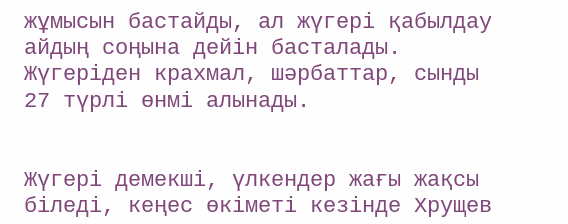жұмысын бастайды, ал жүгері қабылдау айдың соңына дейін басталады. Жүгеріден крахмал, шәрбаттар, сынды 27 түрлі өнмі алынады.


Жүгері демекші, үлкендер жағы жақсы біледі, кеңес өкіметі кезінде Хрущев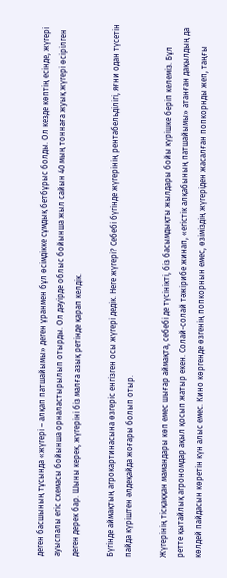деген басшының тұсында «жүгері – алқап патшайымы» деген ұранмен бұл өсімдікке сұмдық бетбұрыс болды. Ол кезде көптің есінде, жүгері ауыспалы егіс схемасы бойынша орналастырылып отырды. Ол дәуірде облыс бойынша жыл сайын 40 мың тоннаға жуық жүгері өсірілген деген дерек бар. Шыны керек, жүгеріні біз малға азық ретінде қарап келдік.

Бүгінде аймақтың агрокартинасына өзгеріс енгізген осы жүгері дедік. Неге жүгері? Себебі бүгінде жүгерінің рентабельділігі, яғни одан түсетін пайда күріштен әлдеқайда жоғары болып отыр.

Жүгерінің тісқаққан мамандары көп емес шығар аймақта, себебі де түсінікті, біз басымдықты жылдары бойы күрішке беріп келеміз. Бұл ретте қытайлық агрономдар ақыл қосып жатыр екен. Солай-солай тәжірибе жинап, «егістік алқабының патшайымы» атанған дақылдың да көлдей пайдасын көретін күн алыс емес. Кино көргенде өзгенің попкорнын емес, өзіміздің жүгеріден жасалған попкорнды жеп, таңғы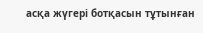асқа жүгері ботқасын тұтынған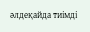әлдеқайда тиімді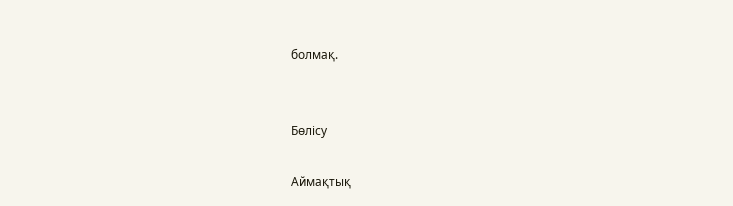болмақ.


Бөлісу

Аймақтық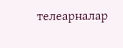телеарналар